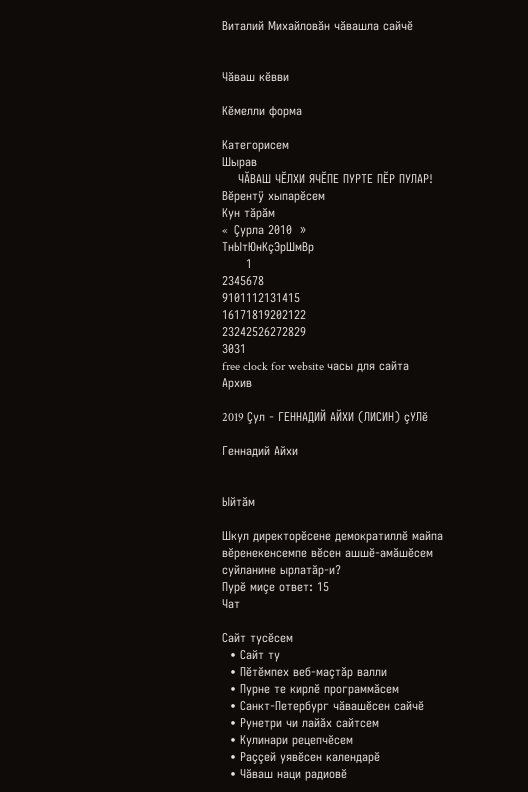Виталий Михайловăн чăвашла сайчĕ


Чăваш кĕвви

Кĕмелли форма

Категорисем
Шырав
    ЧĂВАШ ЧĔЛХИ ЯЧĔПЕ ПУРТЕ ПĔР ПУЛАР!
Вĕрентÿ хыпарĕсем
Кун тăрăм
«  Çурла 2010  »
ТнЫтЮнКçЭрШмВр
      1
2345678
9101112131415
16171819202122
23242526272829
3031
free clock for website часы для сайта
Архив

2019 Çул - ГЕННАДИЙ АЙХИ (ЛИСИН) çУЛĕ

Геннадий Айхи


Ыйтăм

Шкул директорĕсене демократиллĕ майпа вĕренекенсемпе вĕсен ашшĕ-амăшĕсем суйланине ырлатăр-и?
Пурĕ миçе ответ: 15
Чат

Сайт тусĕсем
  • Сайт ту
  • Пĕтĕмпех веб-маçтăр валли
  • Пурне те кирлĕ программăсем
  • Санкт-Петербург чăвашĕсен сайчĕ
  • Рунетри чи лайăх сайтсем
  • Кулинари рецепчĕсем
  • Раççей уявĕсен календарĕ
  • Чăваш наци радиовĕ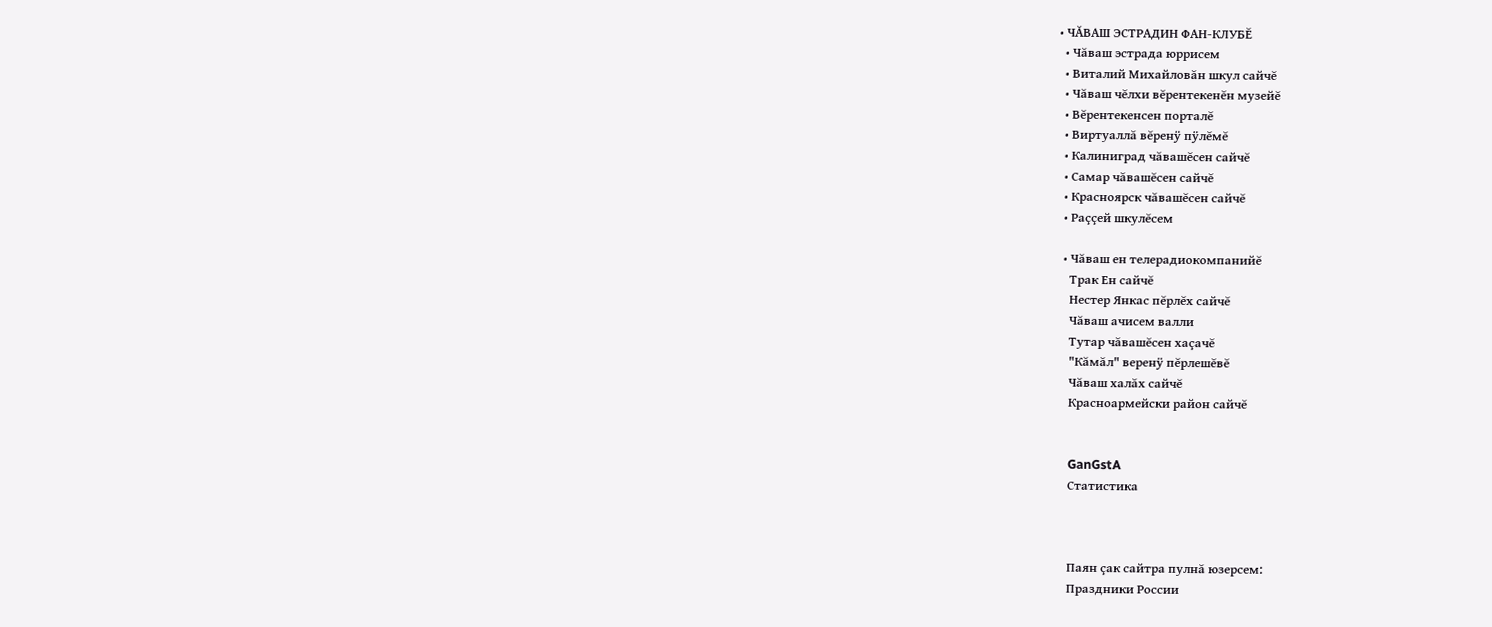• ЧĂВАШ ЭСТРАДИН ФАН-КЛУБĔ
  • Чăваш эстрада юррисем
  • Виталий Михайловăн шкул сайчĕ
  • Чăваш чĕлхи вĕрентекенĕн музейĕ
  • Вĕрентекенсен порталĕ
  • Виртуаллă вĕренÿ пÿлĕмĕ
  • Калиниград чăвашĕсен сайчĕ
  • Самар чăвашĕсен сайчĕ
  • Красноярск чăвашĕсен сайчĕ
  • Раççей шкулĕсем

  • Чăваш ен телерадиокомпанийĕ
    Трак Ен сайчĕ
    Нестер Янкас пĕрлĕх сайчĕ
    Чăваш ачисем валли
    Тутар чăвашĕсен хаçачĕ
    "Кăмăл" веренÿ пĕрлешĕвĕ
    Чăваш халăх сайчĕ
    Красноармейски район сайчĕ


    GanGstA
    Статистика



    Паян çак сайтра пулнă юзерсем:
    Праздники России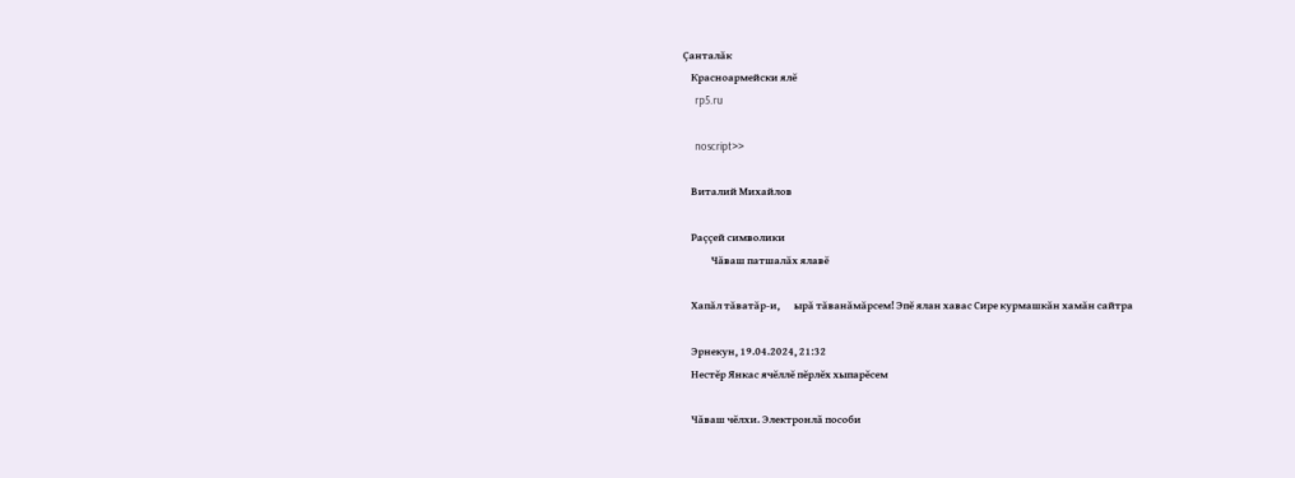Çанталăк
    Красноармейски ялĕ
    rp5.ru

    noscript>>

    Виталий Михайлов

    Раççей символики
              Чăваш патшалăх ялавĕ

    Хапăл тăватăр-и,       ырă тăванăмăрсем! Эпĕ ялан хавас Сире курмашкăн хамăн сайтра

    Эрнекун, 19.04.2024, 21:32
    Нестĕр Янкас ячĕллĕ пĕрлĕх хыпарĕсем

    Чăваш чĕлхи. Электронлă пособи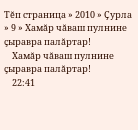Тĕп страница » 2010 » Çурла » 9 » Хамăр чăваш пулнине çыравра палăртар!
    Хамăр чăваш пулнине çыравра палăртар!
    22:41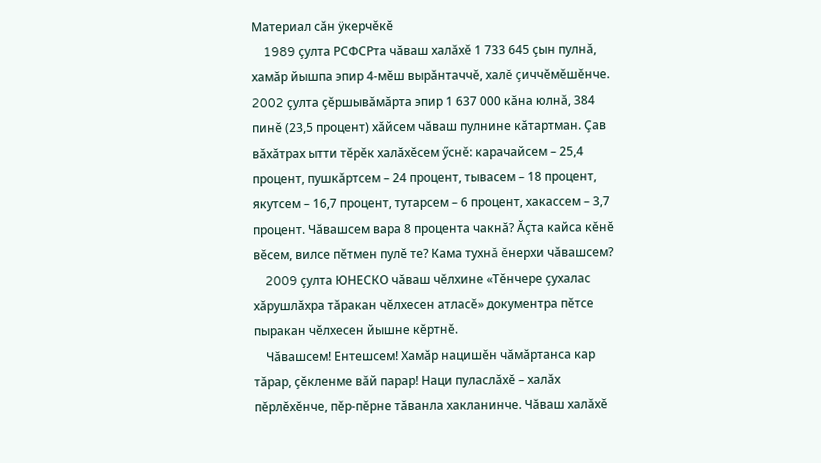Материал сăн ÿкерчĕкĕ
    1989 çулта РСФСРта чăваш халăхĕ 1 733 645 çын пулнă, хамăр йышпа эпир 4-мĕш вырăнтаччĕ, халĕ çиччĕмĕшĕнче. 2002 çулта çĕршывăмăрта эпир 1 637 000 кăна юлнă, 384 пинĕ (23,5 процент) хăйсем чăваш пулнине кăтартман. Çав вăхăтрах ытти тĕрĕк халăхĕсем ӳснĕ: карачайсем – 25,4 процент, пушкăртсем – 24 процент, тывасем – 18 процент, якутсем – 16,7 процент, тутарсем – 6 процент, хакассем – 3,7 процент. Чăвашсем вара 8 процента чакнă? Ăçта кайса кĕнĕ вĕсем, вилсе пĕтмен пулĕ те? Кама тухнă ĕнерхи чăвашсем?
    2009 çулта ЮНЕСКО чăваш чĕлхине «Тĕнчере çухалас хăрушлăхра тăракан чĕлхесен атласĕ» документра пĕтсе пыракан чĕлхесен йышне кĕртнĕ.
    Чăвашсем! Ентешсем! Хамăр нацишĕн чăмăртанса кар тăрар, çĕкленме вăй парар! Наци пуласлăхĕ – халăх пĕрлĕхĕнче, пĕр-пĕрне тăванла хакланинче. Чăваш халăхĕ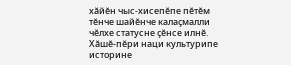хăйĕн чыс-хисепĕпе пĕтĕм тĕнче шайĕнче калаçмалли чĕлхе статусне çĕнсе илнĕ. Хăшĕ-пĕри наци культурипе историне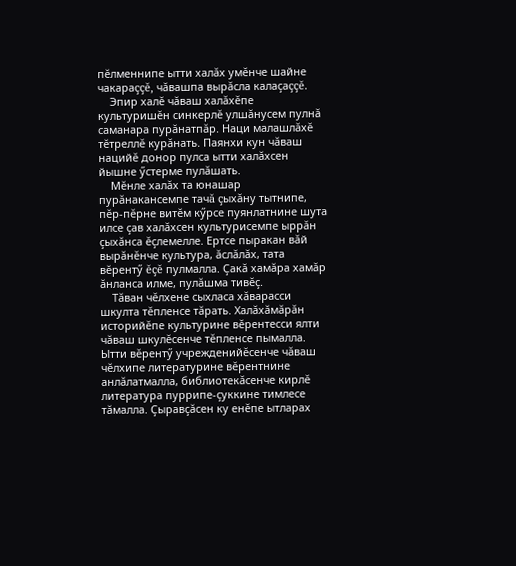пĕлменнипе ытти халăх умĕнче шайне чакараççĕ, чăвашпа вырăсла калаçаççĕ.
    Эпир халĕ чăваш халăхĕпе культуришĕн синкерлĕ улшăнусем пулнă саманара пурăнатпăр. Наци малашлăхĕ тĕтреллĕ курăнать. Паянхи кун чăваш нацийĕ донор пулса ытти халăхсен йышне ӳстерме пулăшать.
    Мĕнле халăх та юнашар пурăнакансемпе тачă çыхăну тытнипе, пĕр-пĕрне витĕм кӳрсе пуянлатнине шута илсе çав халăхсен культурисемпе ыррăн çыхăнса ĕçлемелле. Ертсе пыракан вăй вырăнĕнче культура, ăслăлăх, тата вĕрентӳ ĕçĕ пулмалла. Çакă хамăра хамăр ăнланса илме, пулăшма тивĕç.
    Тăван чĕлхене сыхласа хăварасси шкулта тĕпленсе тăрать. Халăхăмăрăн историйĕпе культурине вĕрентесси ялти чăваш шкулĕсенче тĕпленсе пымалла. Ытти вĕрентӳ учрежденийĕсенче чăваш чĕлхипе литературине вĕрентнине анлăлатмалла, библиотекăсенче кирлĕ литература пуррипе-çуккине тимлесе тăмалла. Çыравçăсен ку енĕпе ытларах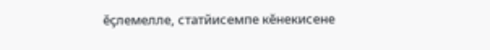ĕçлемелле, статйисемпе кĕнекисене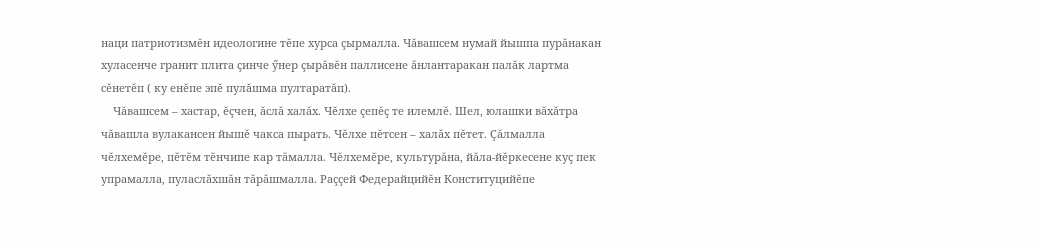наци патриотизмĕн идеологине тĕпе хурса çырмалла. Чăвашсем нумай йышпа пурăнакан хуласенче гранит плита çинче ӳнер çырăвĕн паллисене ăнлантаракан палăк лартма сĕнетĕп ( ку енĕпе эпĕ пулăшма пултаратăп).
    Чăвашсем – хастар, ĕçчен, ăслă халăх. Чĕлхе çепĕç те илемлĕ. Шел, юлашки вăхăтра чăвашла вулакансен йышĕ чакса пырать. Чĕлхе пĕтсен – халăх пĕтет. Çăлмалла чĕлхемĕре, пĕтĕм тĕнчипе кар тăмалла. Чĕлхемĕре, культурăна, йăла-йĕркесене куç пек упрамалла, пуласлăхшăн тăрăшмалла. Раççей Федерайцийĕн Конституцийĕпе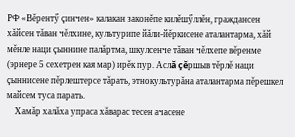РФ «Вĕрентӳ çинчен» калакан законĕпе килĕшӳллĕн, граждансен хăйсен тăван чĕлхине, культурипе йăли-йĕркисене аталантарма, хăй мĕнле наци çыннине палăртма, шкулсенче тăван чĕлхепе вĕренме (эрнере 5 сехетрен кая мар) ирĕк пур. Аслă çĕршыв тĕрлĕ наци çыннисене пĕрлештерсе тăрать, этнокультурăна аталантарма пĕрешкел майсем туса парать.
    Хамăр халăха упраса хăварас тесен ачасене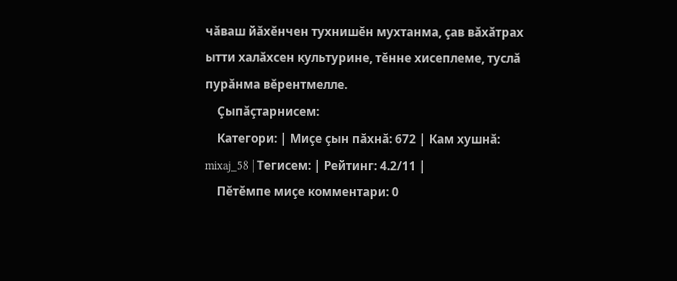чăваш йăхĕнчен тухнишĕн мухтанма, çав вăхăтрах ытти халăхсен культурине, тĕнне хисеплеме, туслă пурăнма вĕрентмелле.
    Çыпăçтарнисем:
    Категори: | Миçе çын пăхнă: 672 | Кам хушнă: mixaj_58 | Тегисем: | Рейтинг: 4.2/11 |
    Пĕтĕмпе миçе комментари: 0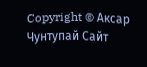Copyright © Аксар Чунтупай Cайт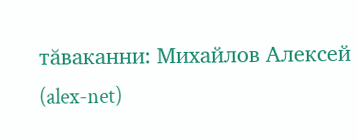тăваканни: Михайлов Алексей (alex-net)